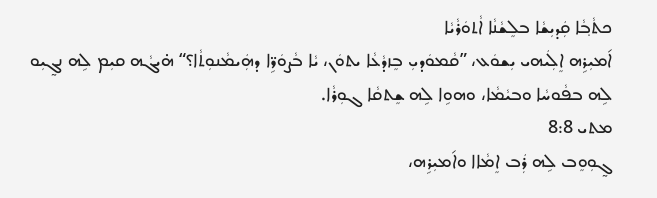ܟܬܵܒ݂ܵܐ ܩܲܕܝܼܫܵܐ ܒܠܸܫܵܢܵܐ ܐܵܬܘܿܪܵܝܵܐ
ܐ݇ܡܝܼܪܹܗ ܐܸܠܲܝܗܝ ܝܼܫܘܿܥ، ”ܩܵܡܘܿܕܝܼ ܒܸܙܕܵܥܵܐ ܝܬܘܿܢ، ܝܵܐ ܒܵܨܘܿܪܹ̈ܐ ܕܗܲܝܡܵܢܘܼܬܵܐ؟“ ܗ̇ܝܓܵܗ ܩܝܼܡ ܠܹܗ ܢܓ̰ܝܼܘ ܠܹܗ ܒܦܵܘܚܵܐ ܘܒܝܵܡܵܐ، ܘܗܘܹܐ ܠܹܗ ܫܸܬܩܵܐ ܓܘܼܪܵܐ.
ܡܬܝ 8:8
ܓ̰ܘܼܘܸܒ ܠܹܗ ܪܲܒ ܐܸܡܵܐܐ ܘܐ݇ܡܝܼܪܹܗ،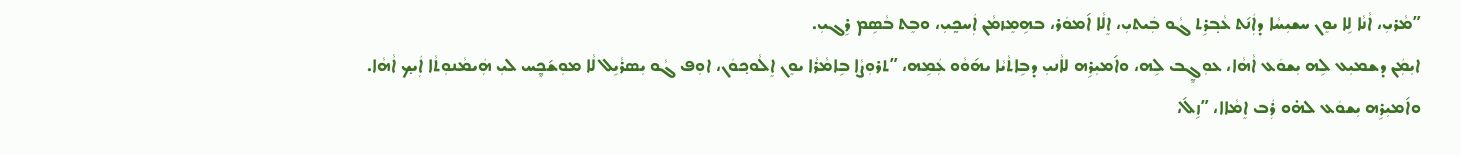”ܡܵܪܝܼ، ܐܵܢܵܐ ܠܹܐ ܝܘܸܢ ܚܫܝܼܚܵܐ ܕܐܲܢ݇ܬ ܥܵܒ݂ܪܹܬ ܓܵܘ ܒܲܝܬܝܼ، ܐܸܠܵܐ ܐ݇ܡܘܿܪ، ܒܗܹܡܸܙܡܵܢ ܐܲܚܟ̰ܝܼ، ܘܒܸܬ ܒܵܣܹܡ ܪܹܓܝܼ.
ܐܝܼܡܲܢ ܕܫܡܝܼܥ ܠܹܗ ܝܼܫܘܿܥ ܐܵܗܵܐ، ܥܘܼܓ̰ܸܒ ܠܹܗ، ܘܐ݇ܡܝܼܪܹܗ ܠܐܵܢܝܼ ܕܒܹܐܬܵܝܵܐ ܝܗ݇ܘܵܘ ܥܲܡܹܗ، ”ܬܪܘܼܨܵܐ ܒܹܐܡܵܪܵܐ ܝܘܸܢ ܐܸܠܵܘܟ݂ܘܿܢ، ܐܘܼܦ ܓܵܘ ܝܼܣܪܵܝܹܠ ܠܵܐ ܡܘܼܫ݇ܟ̰ܸܚ ܠܝܼ ܗܲܝܡܵܢܘܼܬܵܐ ܐܲܝܟ݂ ܐܵܗܵܐ.
ܘܐ݇ܡܝܼܪܹܗ ܝܼܫܘܿܥ ܠܗ̇ܘ ܪܲܒ ܐܸܡܵܐܐ، ”ܙܹܠ݇،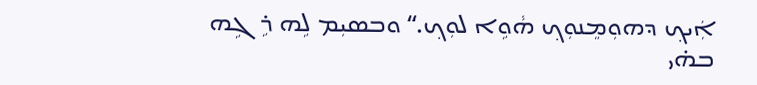ܐܲܝܟ݂ ܕܗܘܼܡܸܢܘܼܟ݂ ܗܵܘܹܐ ܠܘܼܟ݂.“ ܘܒܣܝܼܡ ܠܹܗ ܪܹܓܹܗ ܒܗ̇ܝ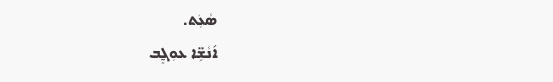ܣܵܥܲܬ.
ܐ݇ܢܵܫܹ̈ܐ ܥܘܼܓ̰ܸܒ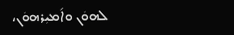ܠܗܘܿܢ ܘܐ݇ܡܝܼܪܗܘܿܢ،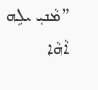”ܡܵܢܝܼ ܝܠܹܗ ܐܵܗܵܐ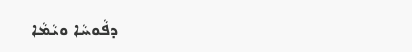ܕܦܵܘܚܵܐ ܘܝܵܡܵܐ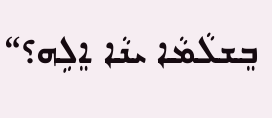ܒܸܫܠܵܡܵܐ ܝܢܵܐ ܐܸܠܹܗ؟“